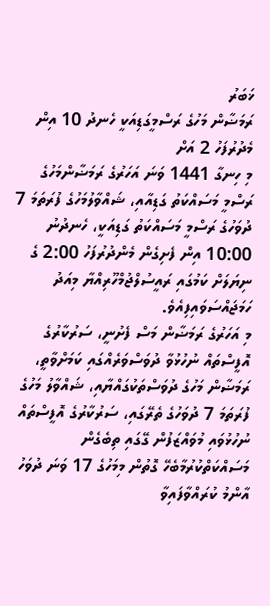ޚަބަރު
ރަމަޟާން މަހުގެ ރަސްމީގަޑިއަކީ ހެނދު 10 އިން މެދުރުފަހު 2 އަށް
މި ހިނގާ 1441 ވަނަ އަހަރުގެ ރަމަޟާންމަހުގެ ރަސްމީ މަސައްކަތު ގަޑިއާއި، ޝައްވާލުމަހުގެ ފުރަތަމަ 7 ދުވަހުގެ ރަސްމީ މަސައްކަތު ގަޑިއަކީ، ހެނދުނު 10:00 އިން ފެށިގެން މެންދުރުފަހު 2:00 ގެ ނިޔަލަށް ކަމުގައި ރައީސުލްޖުމްހޫރިއްޔާ މިއަދު ހަމަޖައްސަވައިފިއެވެ.
މި އަހަރުގެ ރަމަޟާން މަސް ފެށުނީ، ސަރުކާރުގެ އޮފީސްތައް ނުހުޅުވާ ދުވަސްވަރެއްގައި ކަމަށްވާތީ، ރަމަޟާން މަހުގެ ދުވަސްތަކުގައްޔާއި، ޝައްވާލު މަހުގެ ފުރަތަމަ 7 ދުވަހުގެ ތެރޭގައި، ސަރުކާރުގެ އޮފީސްތައް ނުހުޅުވައި މުވައްޒަފުން ގޭގައި ތިބެގެން މަސައްކަތްކުރުމާބެހޭ ގޮތުން މިމަހުގެ 17 ވަނަ ދުވަހު އާންމު ކުރައްވާފައިވާ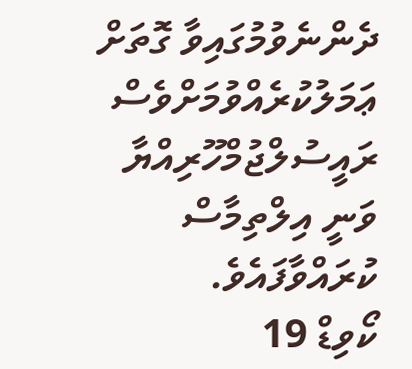ދެންނެވުމުގައިވާ ގޮތަށް ޢަމަލުކުރެއްވުމަށްވެސް ރައީސުލްޖުމްހޫރިއްޔާ ވަނީ އިލްތިމާސް ކުރައްވާފައެވެ.
ކޯވިޑް 19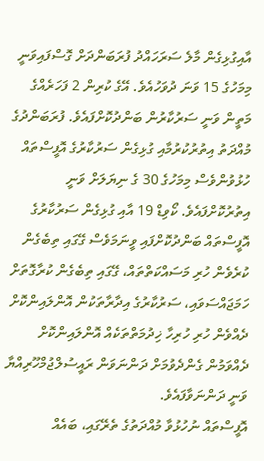އާއިގުޅިގެން މާލެ ސަރަހައްދު ފުރަބަންދަށް ގޮސްފައިވަނީ މިމަހުގެ 15 ވަނަ ދުވަހުއެވެ. އޭގެ ކުރިން 2 ފަހަރެއްގެ މަތީން ވަނީ ސަރުކާރުން ބަންދުކޮށްފައެވެ. ފުރަބަންދުގެ މުއްދަތު އިތުރުކުރުމާއި ގުޅިގެން ސަރުކާރުގެ އޮފީސްތައް ހުޅުވުންވެސް މިމަހުގެ 30 ގެ ނިޔަލަށް ވަނީ އިތުރުކޮށްފައެވެ. ކޯވިޑް 19 އާއި ގުޅިގެން ސަރުކާރުގެ އޮފީސްތައް ބަންދުކޮށްފައި ވީނަމަވެސް ގޭގައި ތިބެގެން ކުރެވެން ހުރި މަސައްކަތްތައް، ގޭގައި ތިބެގެން ކުރާގޮތަށް ހަމަޖައްސަވައި، ސަރުކާރުގެ އިދާރާތަކުން އޮންލައިންކޮށް ދެއްވެން ހުރި ހުރިހާ ޚިދުމަތްތަކެއް އޮންލައިންކޮށް ދެއްވަމުން ގެންދެވުމަށް ދަންނަވަން ރައީސުލްޖުމްހޫރިއްޔާ ވަނީ ދަންނަވާފައެވެ.
އޮފީސްތައް ނުހުޅުވާ މުއްދަތުގެ ތެރޭގައި، ބައެއް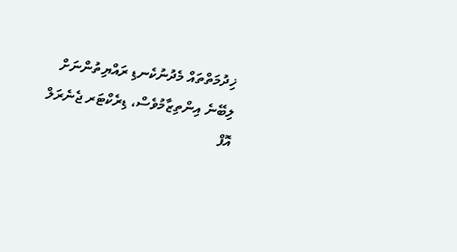ޚިދުމަތްތައް މެދުނުކެނޑި ރައްޔިތުންނަށް ލިބޭނެ އިންތިޒާމުވެސް، ޑިރެކްޓަރ ޖެނެރަލް އޮފް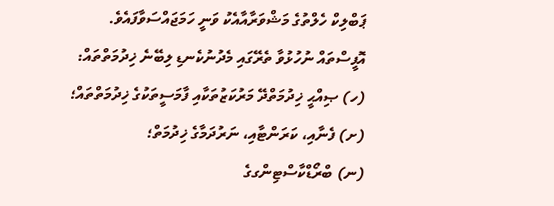ޕަބްލިކް ހެލްތުގެ މަޝްވަރާއާއެކު ވަނީ ހަމަޖައްސަވާފައެވެ.
އޮފީސްތައް ނުހުޅުވާ ތެރޭގައި މެދުނުކެނޑި ލިބޭނެ ޚިދުމަތްތައް:
(ހ) ޞިއްޙީ ޚިދުމަތްދޭ މަރުކަޒުތަކާއި ފާމަސީތަކުގެ ޚިދުމަތްތައް؛
(ށ) ފެނާއި، ކަރަންޓާއި، ނަރުދަމާގެ ޚިދުމަތް؛
(ނ) ބްރޯޑްކާސްޓިންގގެ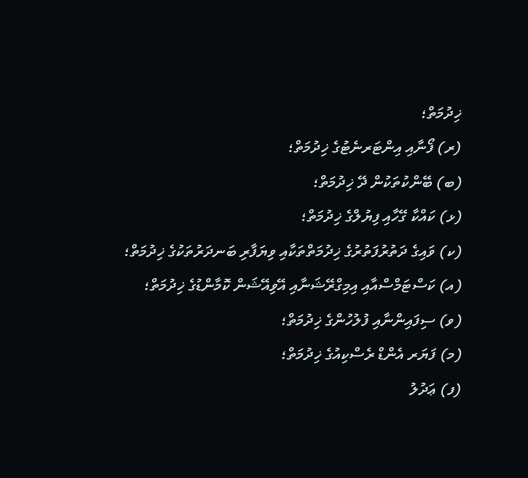ޚިދުމަތް؛
(ރ) ފޯނާއި އިންޓަރނެޓުގެ ޚިދުމަތް؛
(ބ) ބޭންކުތަކުން ދޭ ޚިދުމަތް؛
(ޅ) ކައްކާ ގޭހާއި ފިޔުލްގެ ޚިދުމަތް؛
(ކ) ވައިގެ ދަތުރުފަތުރުގެ ޚިދުމަތްތަކާއި ވިޔަފާރި ބަނދަރުތަކުގެ ޚިދުމަތް؛
(އ) ކަސްޓަމްސްއާއި އިމިގްރޭޝަނާއި އޭވިއޭޝަން ކޮމާންޑުގެ ޚިދުމަތް؛
(ވ) ސިފައިންނާއި ފުލުހުންގެ ޚިދުމަތް؛
(މ) ފަޔަރ އެންޑް ރެސްކިއުގެ ޚިދުމަތް؛
(ފ) ޢަދުލު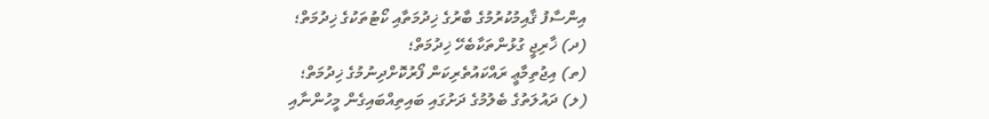އިންސާފު ޤާއިމުކުރުމުގެ ބާރުގެ ޚިދުމަތާއި ކޯޓުތަކުގެ ޚިދުމަތް؛
(ދ) ޚާރިޖީ ގުޅުންތަކާބެހޭ ޚިދުމަތް؛
(ތ) އިޖުތިމާޢީ ރައްކައުތެރިކަން ފޯރުކޮށްދިނުމުގެ ޚިދުމަތް؛
(ލ) ދައުލަތުގެ ބެލުމުގެ ދަށުގައި ބައިތިއްބައިގެން މީހުންނާއި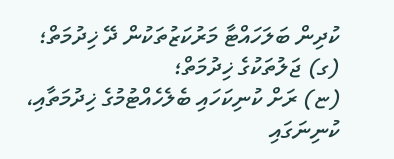ކުދިން ބަލަހައްޓާ މަރުކަޒުތަކުން ދޭ ޚިދުމަތް؛
(ގ) ޖަލުތަކުގެ ޚިދުމަތް؛
(ޏ) ރަށް ކުނިކަހައި ބެލެހެއްޓުމުގެ ޚިދުމަތާއި، ކުނިނަގައި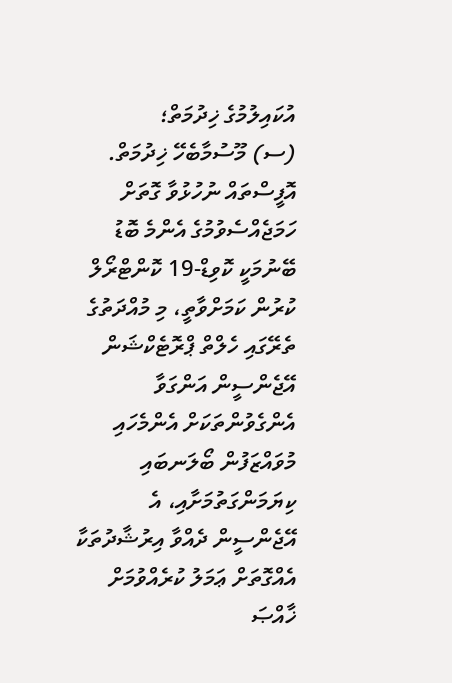އުކައިލުމުގެ ޚިދުމަތް؛
(ސ) މޫސުމާބެހޭ ޚިދުމަތް.
އޮފީސްތައް ނުހުޅުވާ ގޮތަށް ހަމަޖެއްސެވުމުގެ އެންމެ ބޮޑު ބޭނުމަކީ ކޮވިޑް-19 ކޮންޓްރޯލް ކުރުން ކަމަށްވާތީ، މި މުއްދަތުގެ ތެރޭގައި ހެލްތް ޕްރޮޓެކްޝަން އޭޖެންސީން އަންގަވާ އެންގެވުންތަކަށް އެންމެހައި މުވައްޒަފުން ބޯލަނބައި ކިޔަމަންގަތުމަށާއި، އެ އޭޖެންސީން ދެއްވާ އިރުޝާދުތަކާ އެއްގޮތަށް ޢަމަލު ކުރެއްވުމަށް ޚާއްޞަ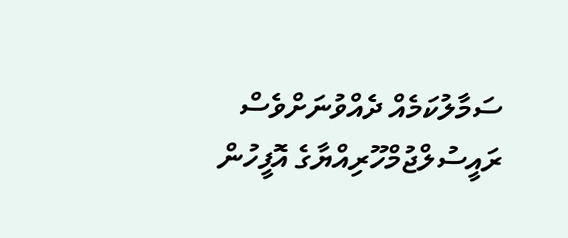ސަމާލުކަމެއް ދެއްވުނަށްވެސް ރައީސުލްޖުމްހޫރިއްޔާގެ އޮފީހުން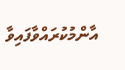އާންމުކުރައްވާފައިވާ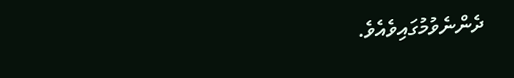ދެންނެވުމުގައިވެއެވެ.